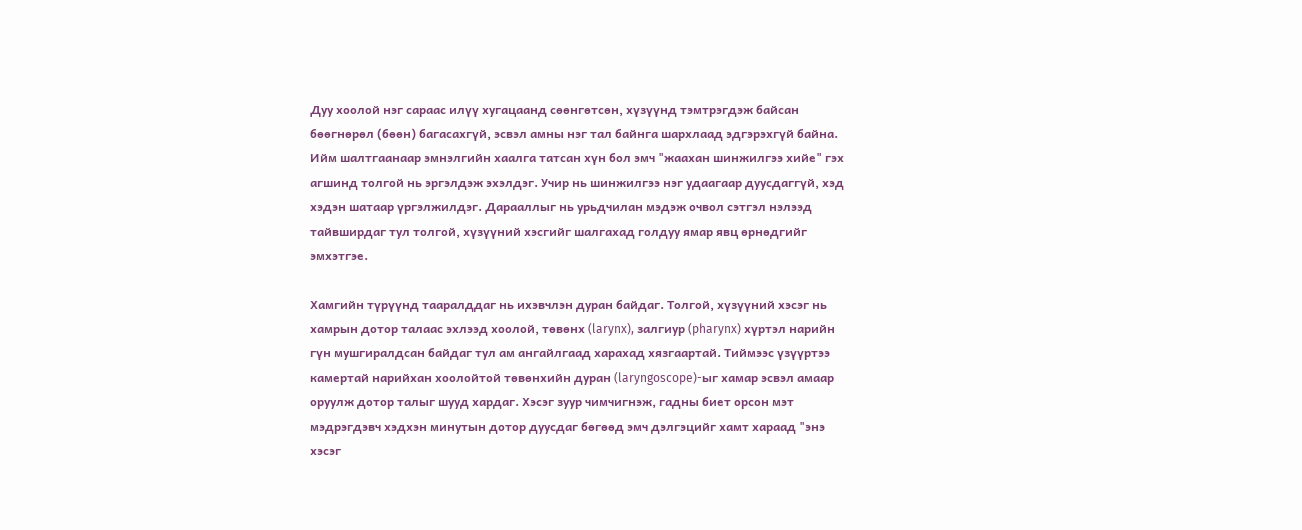Дуу хоолой нэг сараас илүү хугацаанд сөөнгөтсөн, хүзүүнд тэмтрэгдэж байсан бөөгнөрөл (бөөн) багасахгүй, эсвэл амны нэг тал байнга шархлаад эдгэрэхгүй байна. Ийм шалтгаанаар эмнэлгийн хаалга татсан хүн бол эмч "жаахан шинжилгээ хийе" гэх агшинд толгой нь эргэлдэж эхэлдэг. Учир нь шинжилгээ нэг удаагаар дуусдаггүй, хэд хэдэн шатаар үргэлжилдэг. Дарааллыг нь урьдчилан мэдэж очвол сэтгэл нэлээд тайвширдаг тул толгой, хүзүүний хэсгийг шалгахад голдуу ямар явц өрнөдгийг эмхэтгэе.

Хамгийн түрүүнд тааралддаг нь ихэвчлэн дуран байдаг. Толгой, хүзүүний хэсэг нь хамрын дотор талаас эхлээд хоолой, төвөнх (larynx), залгиур (pharynx) хүртэл нарийн гүн мушгиралдсан байдаг тул ам ангайлгаад харахад хязгаартай. Тиймээс үзүүртээ камертай нарийхан хоолойтой төвөнхийн дуран (laryngoscope)-ыг хамар эсвэл амаар оруулж дотор талыг шууд хардаг. Хэсэг зуур чимчигнэж, гадны биет орсон мэт мэдрэгдэвч хэдхэн минутын дотор дуусдаг бөгөөд эмч дэлгэцийг хамт хараад "энэ хэсэг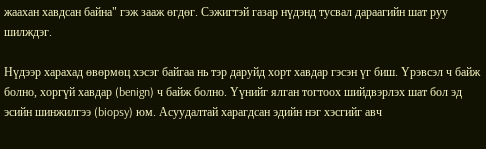жаахан хавдсан байна" гэж зааж өгдөг. Сэжигтэй газар нүдэнд тусвал дараагийн шат руу шилждэг.

Нүдээр харахад өвөрмөц хэсэг байгаа нь тэр даруйд хорт хавдар гэсэн үг биш. Үрэвсэл ч байж болно, хоргүй хавдар (benign) ч байж болно. Үүнийг ялган тогтоох шийдвэрлэх шат бол эд эсийн шинжилгээ (biopsy) юм. Асуудалтай харагдсан эдийн нэг хэсгийг авч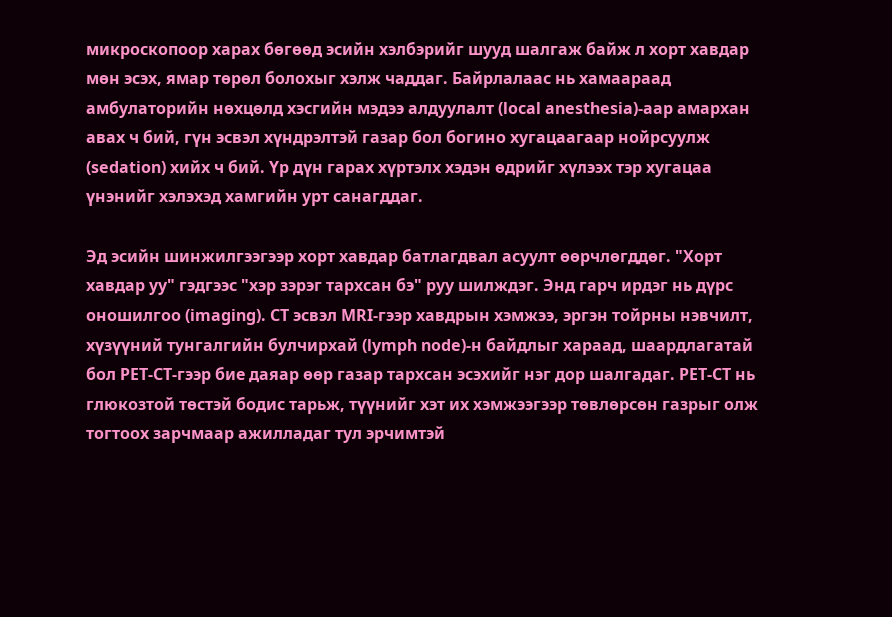микроскопоор харах бөгөөд эсийн хэлбэрийг шууд шалгаж байж л хорт хавдар мөн эсэх, ямар төрөл болохыг хэлж чаддаг. Байрлалаас нь хамаараад амбулаторийн нөхцөлд хэсгийн мэдээ алдуулалт (local anesthesia)-аар амархан авах ч бий, гүн эсвэл хүндрэлтэй газар бол богино хугацаагаар нойрсуулж (sedation) хийх ч бий. Үр дүн гарах хүртэлх хэдэн өдрийг хүлээх тэр хугацаа үнэнийг хэлэхэд хамгийн урт санагддаг.

Эд эсийн шинжилгээгээр хорт хавдар батлагдвал асуулт өөрчлөгддөг. "Хорт хавдар уу" гэдгээс "хэр зэрэг тархсан бэ" руу шилждэг. Энд гарч ирдэг нь дүрс оношилгоо (imaging). CT эсвэл MRI-гээр хавдрын хэмжээ, эргэн тойрны нэвчилт, хүзүүний тунгалгийн булчирхай (lymph node)-н байдлыг хараад, шаардлагатай бол PET-CT-гээр бие даяар өөр газар тархсан эсэхийг нэг дор шалгадаг. PET-CT нь глюкозтой төстэй бодис тарьж, түүнийг хэт их хэмжээгээр төвлөрсөн газрыг олж тогтоох зарчмаар ажилладаг тул эрчимтэй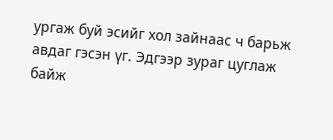ургаж буй эсийг хол зайнаас ч барьж авдаг гэсэн үг. Эдгээр зураг цуглаж байж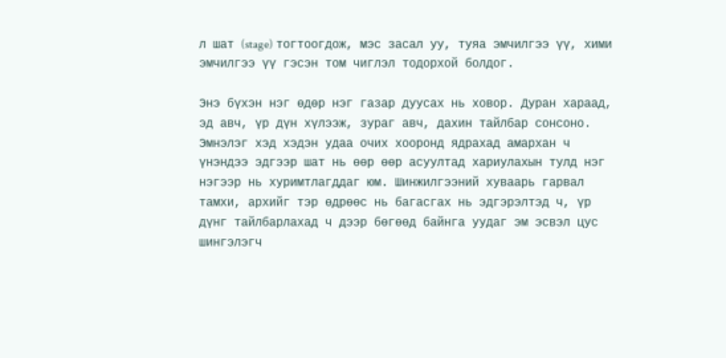л шат (stage) тогтоогдож, мэс засал уу, туяа эмчилгээ үү, хими эмчилгээ үү гэсэн том чиглэл тодорхой болдог.

Энэ бүхэн нэг өдөр нэг газар дуусах нь ховор. Дуран хараад, эд авч, үр дүн хүлээж, зураг авч, дахин тайлбар сонсоно. Эмнэлэг хэд хэдэн удаа очих хооронд ядрахад амархан ч үнэндээ эдгээр шат нь өөр өөр асуултад хариулахын тулд нэг нэгээр нь хуримтлагддаг юм. Шинжилгээний хуваарь гарвал тамхи, архийг тэр өдрөөс нь багасгах нь эдгэрэлтэд ч, үр дүнг тайлбарлахад ч дээр бөгөөд байнга уудаг эм эсвэл цус шингэлэгч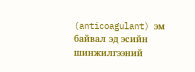(anticoagulant) эм байвал эд эсийн шинжилгээний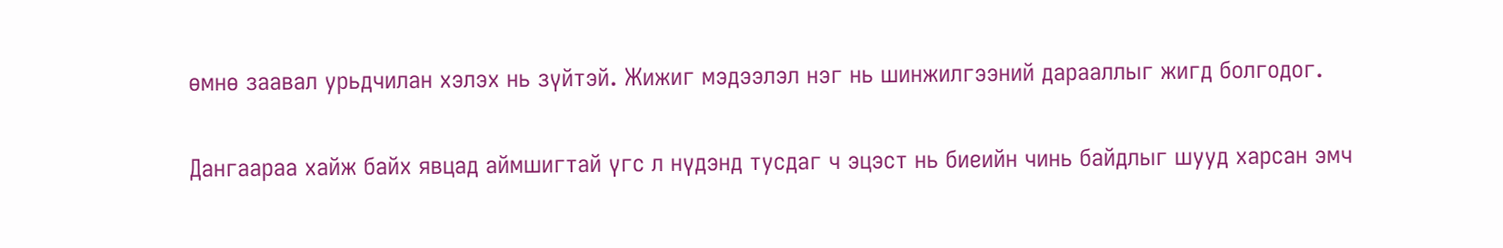өмнө заавал урьдчилан хэлэх нь зүйтэй. Жижиг мэдээлэл нэг нь шинжилгээний дарааллыг жигд болгодог.

Дангаараа хайж байх явцад аймшигтай үгс л нүдэнд тусдаг ч эцэст нь биеийн чинь байдлыг шууд харсан эмч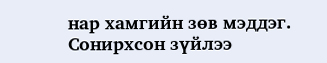нар хамгийн зөв мэддэг. Сонирхсон зүйлээ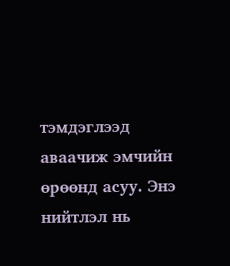тэмдэглээд аваачиж эмчийн өрөөнд асуу. Энэ нийтлэл нь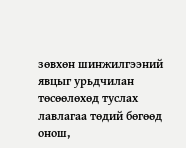зөвхөн шинжилгээний явцыг урьдчилан төсөөлөхөд туслах лавлагаа төдий бөгөөд онош,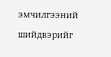эмчилгээний шийдвэрийг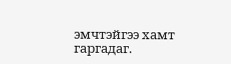эмчтэйгээ хамт гаргадаг.